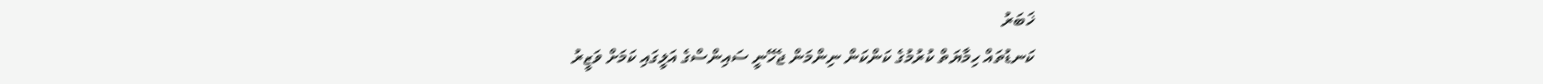ޚަބަރު
ކަނޑުތައް ހިމާޔަތް ކުރުމުގެ ކަންކަން ނިންމަން ޖެހޭނީ ސައިންސްގެ އަލީގައި ކަމަށް ވަޒީރު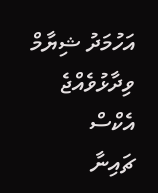އަހުމަދު ޝިޔާމް ވިދާޅުވެއްޖެ
އެކްސް
ޗައިނާ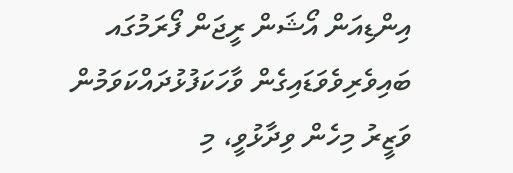އިންޑިއަން އޯޝަން ރީޖަން ފޯރަމުގައ ބައިވެރިވެވަޑައިގެން ވާހަކަފުޅުދައްކަވަމުން ވަޒީރު މިހެން ވިދާޅުވީ، މި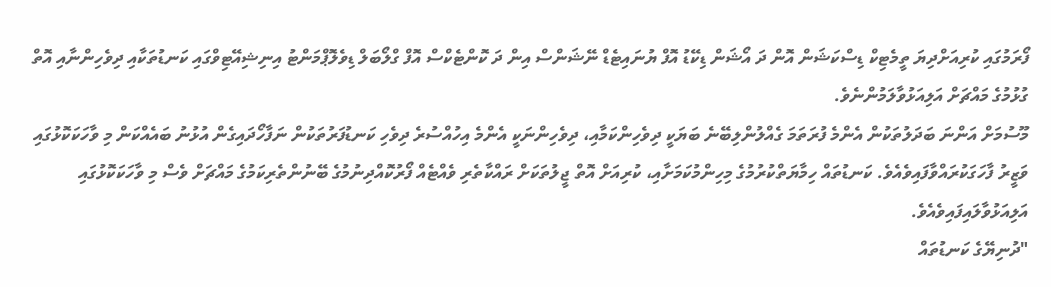ފޯރަމުގައި ކުރިއަށްދިޔަ ތީމެޓިކް ޑިސްކަޝަން އޮން ދަ އޯޝަން ޑިކޭޑު އޮފް ޔުނައިޓެޑް ނޭޝަންސް އިން ދަ ކޮންޓެކްސް އޮފް ގްލޯބަލް ޑިވެލޮޕްމަންޓު އިނިޝިއޭޓިވްގައި ކަނޑުތަކާއި ދިވެހިންނާއި އޮތް ގުޅުމުގެ މައްޗަށް އަލިއަޅުވާލަމުންނެވެ.
މޫސުމަށް އަންނަ ބަދަލުތަކުން އެންމެ ފުރަތަމަ ގެއްލުންލިބޭނެ ބަޔަކީ ދިވެހިންކަމާއި، ދިވެހިންނަކީ އެންމެ އިހުއްސުރެ ދިވެހި ކަނޑުފަރުތަކުން ނަފާހޯދައިގެން އުޅުނު ބައެއްކަން މި ވާހަކަކޮޅުގައި ވަޒީރު ފާހަގަކުރައްވާފައިވެއެވެ. ކަނޑުތައް ހިމާޔަތްކުރުމުގެ މިހިންމުކަމަށާއި، ކުރިއަށް އޮތް ޖީލުތަކަށް ރައްކާތެރި ވެއްޓެއް ފޯރުކޮއްދިނުމުގެ ބޭނުންތެރިކަމުގެ މައްޗަށް ވެސް މި ވާހަކަކޮޅުގައި އަލިއަޅުވާލައިފައިވެއެވެ.
"ދުނިޔޭގެ ކަނޑުތައް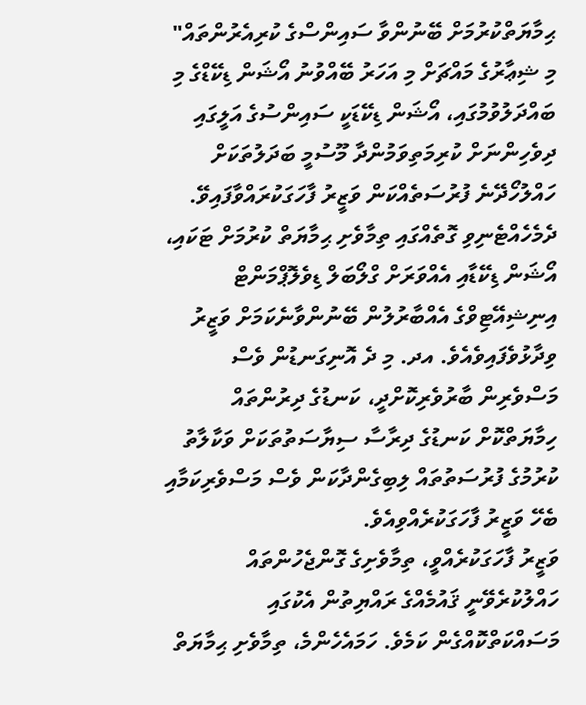ޙިމާޔަތްކުރުމަށް ބޭނުންވާ ސައިންސްގެ ކުރިއެރުންތައް" މި ޝިޢާރުގެ މައްޗަށް މި އަހަރު ބޭއްވުނު އޯޝަން ޑިކޭޑްގެ މި ބައްދަލުވުމުގައި، އޯޝަން ޑިކޭޑަކީ ސައިންސުގެ އަލީގައި ދިވެހިންނަށް ކުރިމަތިވަމުންދާ މޫސުމީ ބަދަލުތަކަށް ހައްލުހޯދޭނެ ފުރުސަތެއްކަން ވަޒީރު ފާހަގަކުރައްވާފައިވޭ.
ދެމެހެއްޓެނިވި ގޮތެއްގައި ތިމާވެށި ޙިމާޔަތް ކުރުމަށް ޓަކައި، އޯޝަން ޑިކޭޑާއި އެއްވަރަށް ގްލޯބަލް ޑިވެލޮޕްމަންޓް އިނިޝިއޭޓިވްގެ އެއްބާރުލުން ބޭނުންވާނެކަމަށް ވަޒީރު ވިދާޅުވެފައިވެއެވެ. އދ. މި ދެ އޮނިގަނޑުން ވެސް މަސްވެރިން ބާރުވެރިކޮށްދީ، ކަނޑުގެ ދިރުންތައް ހިމާޔަތްކޮށް ކަނޑުގެ ދިރާސާ ސިޔާސަތުތަކަށް ވަކާލާތު ކުރުމުގެ ފުރުސަތުތައް ލިބިގެންދާކަން ވެސް މަސްވެރިކަމާއި ބެހޭ ވަޒީރު ފާހަގަކުރެއްވިއެވެ.
ވަޒީރު ފާހަގަކުރެއްވީ، ތިމާވެށިގެ ގޮންޖެހުންތައް ހައްލުކުރެވޭނީ ޤައުމެއްގެ ރައްޔިތުން އެކުގައި މަސައްކަތްކޮއްގެން ކަމެވެ. ހަމައެހެންމެ، ތިމާވެށި ޙިމާޔަތް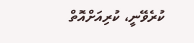ކުރެވޭނީ، ކުރިއަށްއޮތް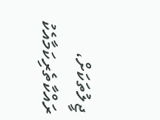ޖީލުތަކަށް، ރައްކާތެރިކަމާއެކު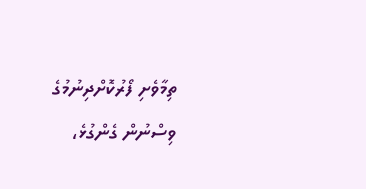ތިމާވެށި ފޯރުކޮށްދިނުމުގެ ވިސްނުން ގެންގުޅެ،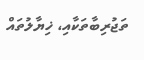ތަޖުރިބާތަކާއި، ޚިޔާލުތައް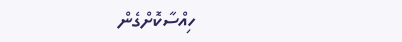ހިއްސާކޮށްގެން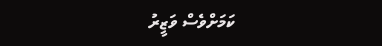ކަމަށްވެސް ވަޒީރު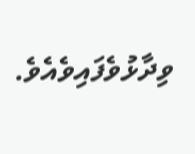ވިދާޅުވެފައިވެއެވެ.